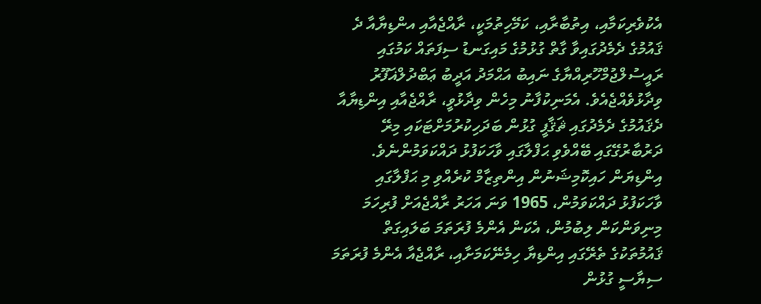އެކުވެރިކަމާއި، އިތުބާރާއި، ކަމޭހިތުމަކީ، ރާއްޖެއާއި އންޑިޔާއާ ދެ ޤައުމުގެ ދެމެދުގައިވާ ގާތް ގުޅުމުގެ މައިގަނޑު ސިފަތައް ކަމުގައި ރައީސުލްޖުމްހޫރިއްޔާގެ ނައިބު އަޙްމަދު އަދީބު ޢަބްދުލްޣަފޫރު ވިދާޅުވެއްޖެއެވެ. އެމަނިކުފާނު މިހެން ވިދާޅުވީ، ރާއްޖެއާއި އިންޑިޔާއާ ދެޤައުމުގެ ދެމެދުގައި ޘަޤާފީ ގުޅުން ބަދަހިކުރުމަށްޓަކައި މިރޭ ދަރުބާރުގޭގައި ބޭއްވެވި ޙަފްލާގައި ވާހަކަފުޅު ދައްކަވަމުންނެވެ.
އިންޑިޔަން ހައިކޮމިޝަނުން އިންތިޒާމް ކުރެއްވި މި ޙަފްލާގައި ވާހަކަފުޅު ދައްކަވަމުން، 1965 ވަނަ އަހަރު ރާއްޖެއަށް ފުރިހަމަ މިނިވަންކަން ލިބުމުން، އެކަން އެންމެ ފުރަތަމަ ބަލައިގަތް ޤައުމުތަކުގެ ތެރޭގައި އިންޑިޔާ ހިމެނޭކަމަށާއި، ރާއްޖެއާ އެންމެ ފުރަތަމަ ސިޔާސީ ގުޅުން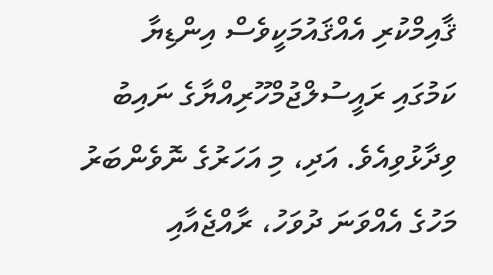ޤާއިމްކުރި އެއްޤައުމަކީވެސް އިންޑިޔާ ކަމުގައި ރައީސުލްޖުމްހޫރިއްޔާގެ ނައިބު ވިދާޅުވިއެވެ. އަދި، މި އަހަރުގެ ނޮވެންބަރު މަހުގެ އެއްވަނަ ދުވަހު، ރާއްޖެއާއި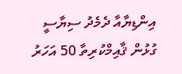އިންޑިޔާއާ ދެމެދު ސިޔާސީ ގުޅުން ޤާއިމްކުރިތާ 50 އަހަރު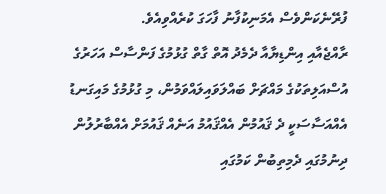ފުރޭނެކަންވެސް އެމަނިކުފާނު ފާހަގަ ކުރެއްވިއެވެ.
ރާއްޖެއާއި އިންޑިޔާއާ ދެމެދު އޮތް ގާތް ގުޅުމުގެ ފަންސާސް އަހަރުގެ އުސްއަލިތަކުގެ މައްޗަށް ބައްލަވައިލައްވަމުން، މި ގުޅުމުގެ މައިގަނޑު އެއްއަސާސަކީ ދެ ޤައުމުން އެއްޤައުމު އަނެއް ޤައުމަށް އެއްބާރުލުން ދިނުމުގައި ދެމިތިބުން ކަމުގައި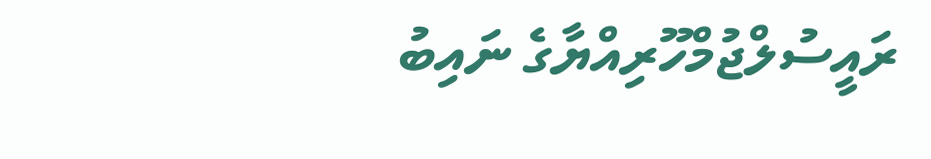ރައީސުލްޖުމްހޫރިއްޔާގެ ނައިބު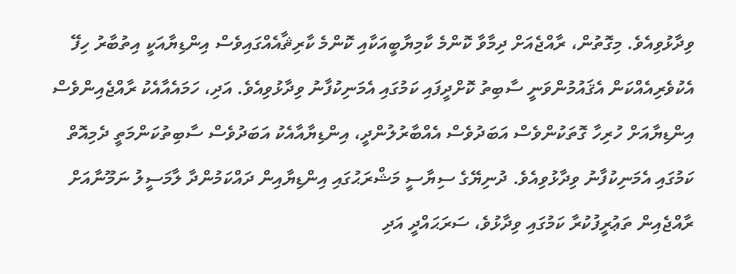ވިދާޅުވިއެވެ. މިގޮތުން، ރާއްޖެއަށް ދިމާވާ ކޮންމެ ކާމިޔާބީއަކާއި ކޮންމެ ކާރިޘާއެއްގައިވެސް އިންޑިޔާއަކީ އިތުބާރު ހިފޭ އެކުވެރިއެއްކަން އެޤައުމުންވަނީ ސާބިތު ކޮށްދީފައި ކަމުގައި އެމަނިކުފާނު ވިދާޅުވިއެވެ. އަދި، ހަމައެއާއެކު ރާއްޖެއިންވެސް އިންޑިޔާއަށް ހުރިހާ ގޮތަކުންވެސް އަބަދުވެސް އެއްބާރުލުންދީ، އިންޑިޔާއާއެކު އަބަދުވެސް ސާބިތުކަންމަތީ ދެމިއޮތް ކަމުގައި އެމަނިކުފާނު ވިދާޅުވިއެވެ. ދުނިޔޭގެ ސިޔާސީ މަޝްރަޙުގައި އިންޑިޔާއިން ދައްކަމުންދާ ލާމަސީލު ނަމޫނާއަށް ރާއްޖެއިން ތަޢުރީފުކުރާ ކަމުގައި ވިދާޅުވެ، ސަރަޙައްދީ އަދި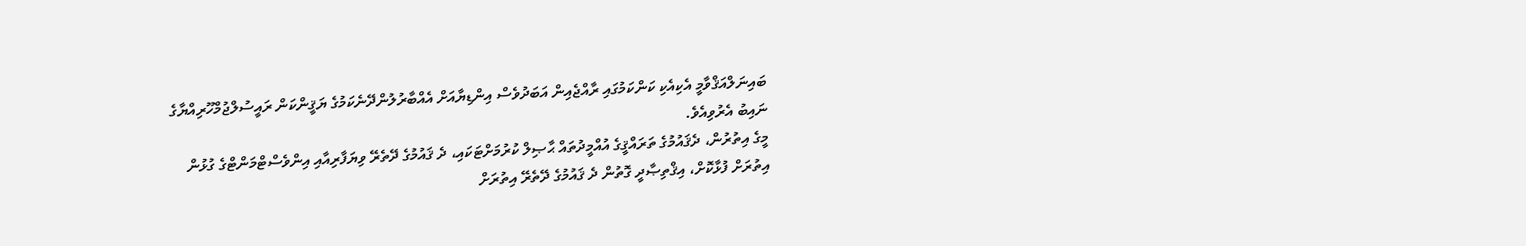ބައިނަލްއަޤްވާމީ އެކިއެކި ކަންކަމުގައި ރާއްޖެއިން އަބަދުވެސް އިންޑިޔާއަށް އެއްބާރުލުންދޭނެކަމުގެ ޔަޤީންކަން ރައީސުލްޖުމްހޫރިއްޔާގެ ނައިބު އެރުވިއެވެ.
މީގެ އިތުރުން، ދެޤައުމުގެ ތަރައްޤީގެ އުއްމީދުތައް ޙާޞިލް ކުރުމަށްޓަކައި، ދެ ޤައުމުގެ ދޭތެރޭ ވިޔަފާރިއާއި އިންވެސްޓްމަންޓްގެ ގުޅުން އިތުރަށް ފުޅާކޮށް، އިޤްތިޞާދީ ގޮތުން ދެ ޤައުމުގެ ދޭތެރޭ އިތުރަށް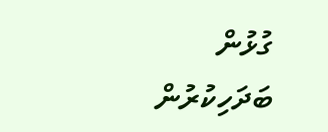ގުޅުން ބަދަހިކުރުން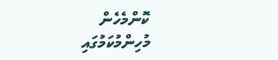ކޮންމެހެން މުހިންމުކަމުގައި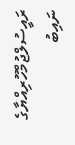ރައީސުލްޖުމްހޫރިއްޔާގެ ނައިބު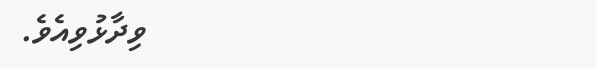ވިދާޅުވިއެވެ.